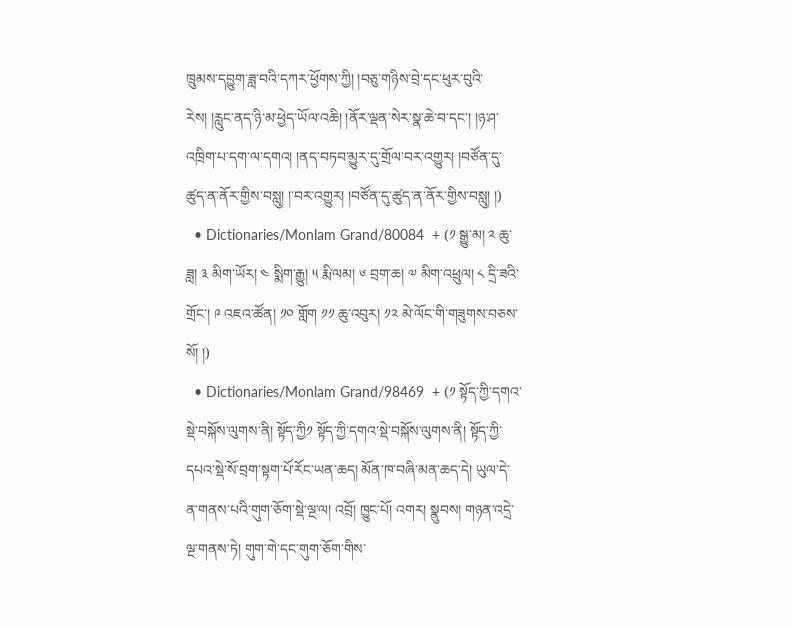ཁྲུམས་དབྱུག་ཟླ་བའི་དཀར་ཕྱོགས་ཀྱི། །བཅུ་གཉིས་བྲེ་དང་ཕུར་བུའི་རེས། །རླུང་ནད་ཉི་མ་ཕྱེད་ཡོལ་འཆི། །ནོར་ལྡན་སེར་སྣ་ཆེ་བ་དང་། །ཉ་ཤ་འཁྲིག་པ་དག་ལ་དགའ། །ནད་བཏབ་མྱུར་དུ་གྲོལ་བར་འགྱུར། །བཙོན་དུ་ཚུད་ན་ནོར་གྱིས་བསླུ། །་བར་འགྱུར། །བཙོན་དུ་ཚུད་ན་ནོར་གྱིས་བསླུ། །)
  • Dictionaries/Monlam Grand/80084  + (༡ སྒྱུ་མ། ༢ ཆུ་ཟླ། ༣ མིག་ཡོར། ༤ སྨིག་རྒྱུ། ༥ རྨི་ལམ། ༦ བྲག་ཆ། ༧ མིག་འཕྲུལ། ༨ དྲི་ཟའི་གྲོང་། ༩ འཇའ་ཚོན། ༡༠ གློག ༡༡ ཆུ་འབུར། ༡༢ མེ་ལོང་གི་གཟུགས་བཅས་སོ། །)
  • Dictionaries/Monlam Grand/98469  + (༡ སྟོད་ཀྱི་དགའ་སྡེ་བསྐོས་ལུགས་ནི། སྟོད་ཀྱི༡ སྟོད་ཀྱི་དགའ་སྡེ་བསྐོས་ལུགས་ནི། སྟོད་ཀྱི་དཔའ་སྡེ་སོ་བྲག་སྟག་པོ་རོང་ཡན་ཆད། མོན་ཁ་བཞི་མན་ཆད་དེ། ཡུལ་དེ་ན་གནས་པའི་གུག་ཅོག་སྡེ་ལྔ་ལ། འབྲོ། ཁྱུང་པོ། འགར། སྣུབས། གཉན་འདྲེ་ལྔ་གནས་ཏེ། གུག་གེ་དང་གུག་ཅོག་གིས་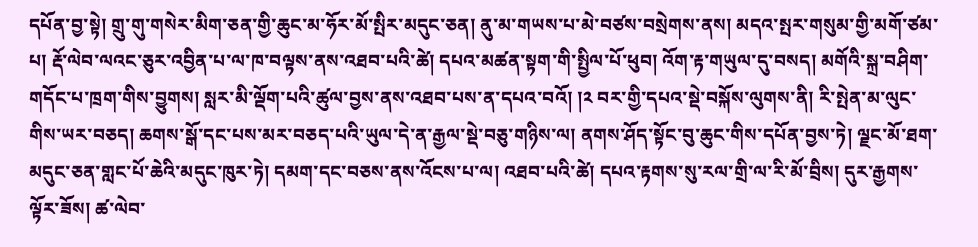དཔོན་བྱ་སྟེ། གྲུ་གུ་གསེར་མིག་ཅན་གྱི་ཆུང་མ་ཧོར་མོ་སྤིར་མདུང་ཅན། ནུ་མ་གཡས་པ་མེ་བཙས་བསྲེགས་ནས། མདའ་སྤར་གསུམ་གྱི་མགོ་ཙམ་པ། རྡོ་ལེབ་ལའང་ཅུར་འབྱིན་པ་ལ་ཁ་བལྟས་ནས་འཐབ་པའི་ཚེ། དཔའ་མཚན་སྟག་གི་སྤྱིལ་པོ་ཕུབ། འོག་རྟ་གཡུལ་དུ་བསད། མགོའི་སྐྲ་བཤིག་གདོང་པ་ཁྲག་གིས་བྱུགས། སླར་མི་ལྡོག་པའི་ཚུལ་བྱས་ནས་འཐབ་པས་ན་དཔའ་བའོ། །༢ བར་གྱི་དཔའ་སྡེ་བསྐོས་ལུགས་ནི། རི་སྤེན་མ་ལུང་གིས་ཡར་བཅད། ཆགས་སྒོ་དང་པས་མར་བཅད་པའི་ཡུལ་དེ་ན་རྒྱལ་སྡེ་བཅུ་གཉིས་ལ། ནགས་ཤོད་སྟོང་བུ་ཆུང་གིས་དཔོན་བྱས་ཏེ། ལྗང་མོ་ཐག་མདུང་ཅན་གླང་པོ་ཆེའི་མདུང་ཁུར་ཏེ། དམག་དང་བཅས་ནས་འོངས་པ་ལ། འཐབ་པའི་ཚེ། དཔའ་རྟགས་སུ་རལ་གྲི་ལ་རི་མོ་བྲིས། དུར་རྒྱགས་ལྟོར་ཟོས། ཚ་ལེབ་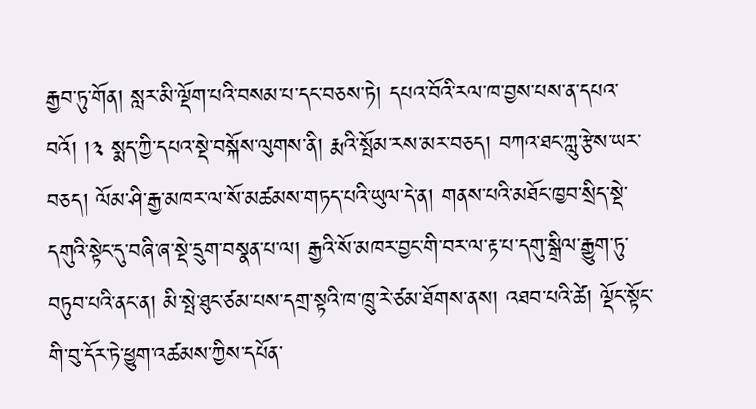རྒྱབ་ཏུ་གོན། སླར་མི་ལྡོག་པའི་བསམ་པ་དང་བཅས་ཏེ། དཔའ་བོའི་རལ་ཁ་བྱས་པས་ན་དཔའ་བའོ། །༣ སྨད་ཀྱི་དཔའ་སྡེ་བསྐོས་ལུགས་ནི། རྨའི་སྤོམ་རས་མར་བཅད། བཀའ་ཐང་ཀླུ་རྩེས་ཡར་བཅད། ལོམ་ཤི་རྒྱ་མཁར་ལ་སོ་མཚམས་གཏད་པའི་ཡུལ་དེ་ན། གནས་པའི་མཐོང་ཁྱབ་སྲིད་སྡེ་དགུའི་སྟེང་དུ་བཞི་ཞ་སྡེ་དྲུག་བསྣན་པ་ལ། རྒྱའི་སོ་མཁར་བྱང་གི་བར་ལ་རྟ་པ་དགུ་སྒྲིལ་རྒྱུག་ཏུ་བཏུབ་པའི་ནང་ན། མི་སྤེ་ཐུང་ཙམ་པས་དགྲ་སྟའི་ཁ་ཁྲུ་རེ་ཙམ་ཐོགས་ནས། འཐབ་པའི་ཚེ། ལྡོང་སྟོང་གི་བུ་དོར་ཏེ་ཕྱུག་འཚམས་ཀྱིས་དཔོན་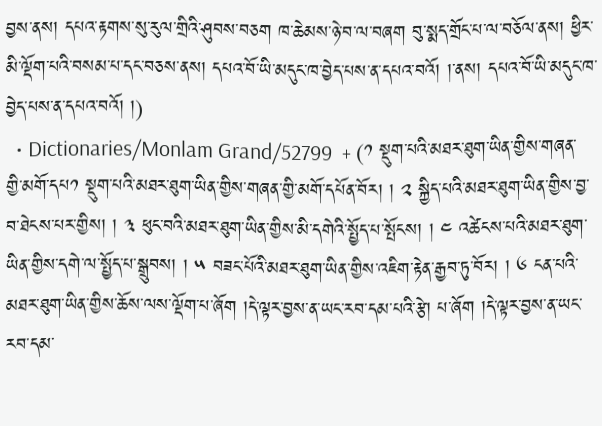བྱས་ནས། དཔའ་རྟགས་སུ་རུལ་གྲིའི་ཤུབས་བཅག ཁ་ཆེམས་ཉེ་བ་ལ་བཞག བུ་སྨད་གྲོང་པ་ལ་བཅོལ་ནས། ཕྱིར་མི་ལྡོག་པའི་བསམ་པ་དང་བཅས་ནས། དཔའ་བོ་ཡི་མདུང་ཁ་བྱེད་པས་ན་དཔའ་བའོ། །་ནས། དཔའ་བོ་ཡི་མདུང་ཁ་བྱེད་པས་ན་དཔའ་བའོ། །)
  • Dictionaries/Monlam Grand/52799  + (༡ སྡུག་པའི་མཐར་ཐུག་ཡིན་གྱིས་གཞན་གྱི་མགོ་དཔ༡ སྡུག་པའི་མཐར་ཐུག་ཡིན་གྱིས་གཞན་གྱི་མགོ་དཔོན་བོར། ། ༢ སྐྱིད་པའི་མཐར་ཐུག་ཡིན་གྱིས་བྱ་བ་ཐེངས་པར་གྱིས། ། ༣ ཕུང་བའི་མཐར་ཐུག་ཡིན་གྱིས་མི་དགེའི་སྤྱོད་པ་སྤོངས། ། ༤ འཚེངས་པའི་མཐར་ཐུག་ཡིན་གྱིས་དགེ་ལ་སྤྱོད་པ་སྒྲུབས། ། ༥ བཟང་པོའི་མཐར་ཐུག་ཡིན་གྱིས་འཇིག་རྟེན་རྒྱབ་ཏུ་བོར། ། ༦ ངན་པའི་མཐར་ཐུག་ཡིན་གྱིས་ཆོས་ལས་ལྡོག་པ་ཞོག །དེ་ལྟར་བྱས་ན་ཡང་རབ་དམ་པའི་རྩེ། པ་ཞོག །དེ་ལྟར་བྱས་ན་ཡང་རབ་དམ་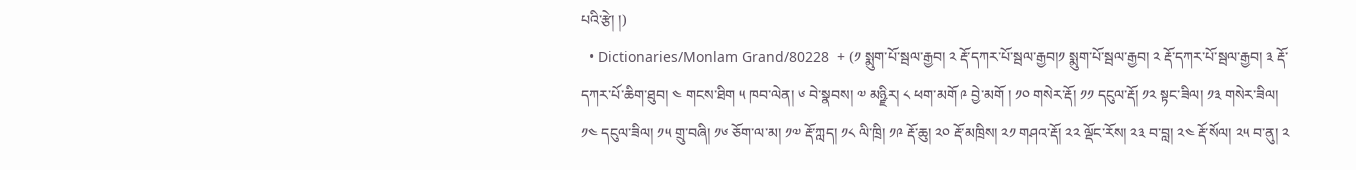པའི་རྩེ། །)
  • Dictionaries/Monlam Grand/80228  + (༡ སྨུག་པོ་སྦལ་རྒྱབ། ༢ རྡོ་དཀར་པོ་སྦལ་རྒྱབ།༡ སྨུག་པོ་སྦལ་རྒྱབ། ༢ རྡོ་དཀར་པོ་སྦལ་རྒྱབ། ༣ རྡོ་དཀར་པོ་ཆིག་ཐུབ། ༤ གངས་ཐིག ༥ ཁབ་ལེན། ༦ བེ་སྣབས། ༧ མཉྫིར། ༨ ཕག་མགོ ༩ བྱེ་མགོ ། ༡༠ གསེར་རྡོ། ༡༡ དངུལ་རྡོ། ༡༢ སྟང་ཟིལ། ༡༣ གསེར་ཟིལ། ༡༤ དངུལ་ཟིལ། ༡༥ གྲུ་བཞི། ༡༦ ཅོག་ལ་མ། ༡༧ རྡོ་ཀླད། ༡༨ ལི་ཁྲི། ༡༩ རྡོ་ཆུ། ༢༠ རྡོ་མཁྲིས། ༢༡ གཤའ་རྡོ། ༢༢ ལྡོང་རོས། ༢༣ བ་བླ། ༢༤ རྡོ་སོལ། ༢༥ བ་ནུ། ༢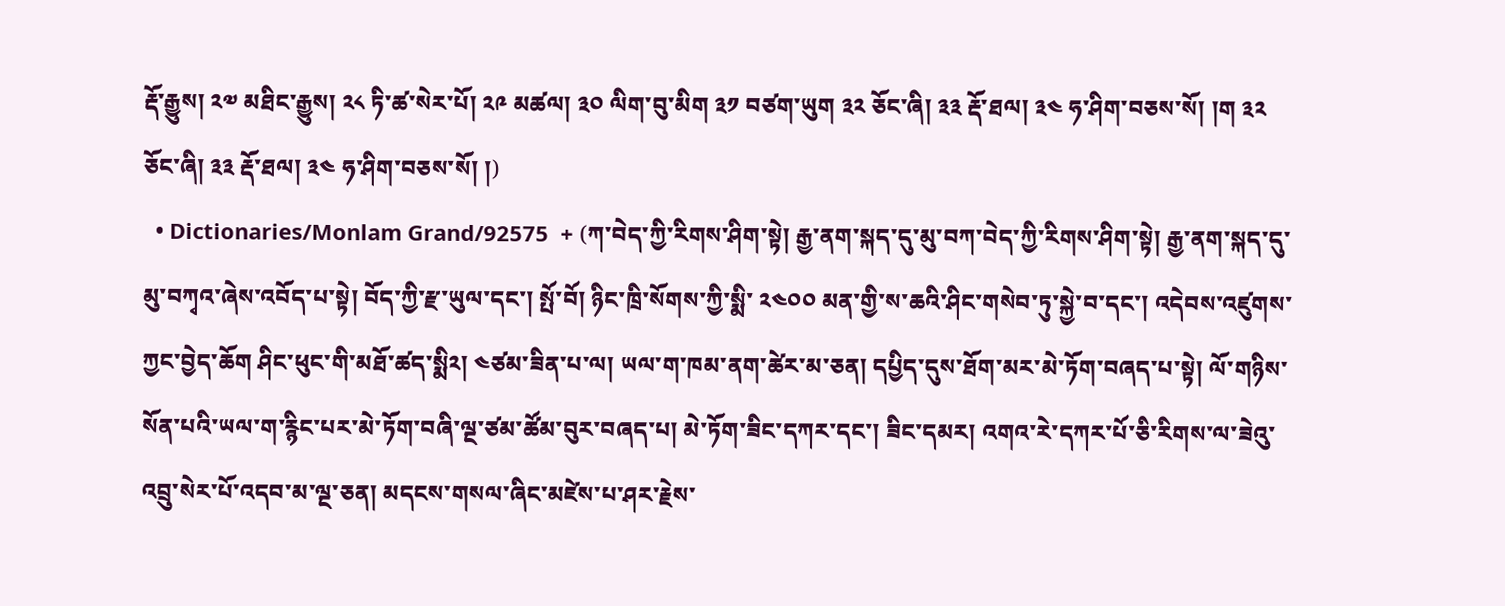རྡོ་རྒྱུས། ༢༧ མཐིང་རྒྱུས། ༢༨ ཏི་ཚ་སེར་པོ། ༢༩ མཚལ། ༣༠ ལིག་བུ་མིག ༣༡ བཙག་ཡུག ༣༢ ཅོང་ཞི། ༣༣ རྡོ་ཐལ། ༣༤ ཧ་ཤིག་བཅས་སོ། །ག ༣༢ ཅོང་ཞི། ༣༣ རྡོ་ཐལ། ༣༤ ཧ་ཤིག་བཅས་སོ། །)
  • Dictionaries/Monlam Grand/92575  + (ཀ་བེད་ཀྱི་རིགས་ཤིག་སྟེ། རྒྱ་ནག་སྐད་དུ་མུ་བཀ་བེད་ཀྱི་རིགས་ཤིག་སྟེ། རྒྱ་ནག་སྐད་དུ་མུ་བཀྭའ་ཞེས་འབོད་པ་སྟེ། བོད་ཀྱི་རྫ་ཡུལ་དང་། སྤོ་བོ། ཉིང་ཁྲི་སོགས་ཀྱི་སྨི་ ༢༤༠༠ མན་གྱི་ས་ཆའི་ཤིང་གསེབ་ཏུ་སྐྱེ་བ་དང་། འདེབས་འཛུགས་ཀྱང་བྱེད་ཆོག ཤིང་ཕུང་གི་མཐོ་ཚད་སྨི༢། ༤ཙམ་ཟིན་པ་ལ། ཡལ་ག་ཁམ་ནག་ཚེར་མ་ཅན། དཔྱིད་དུས་ཐོག་མར་མེ་ཏོག་བཞད་པ་སྟེ། ལོ་གཉིས་སོན་པའི་ཡལ་ག་རྙིང་པར་མེ་ཏོག་བཞི་ལྔ་ཙམ་ཚོམ་བུར་བཞད་པ། མེ་ཏོག་ཟིང་དཀར་དང་། ཟིང་དམར། འགའ་རེ་དཀར་པོ་ཅི་རིགས་ལ་ཟེའུ་འབྲུ་སེར་པོ་འདབ་མ་ལྔ་ཅན། མདངས་གསལ་ཞིང་མཛེས་པ་ཤར་རྗེས་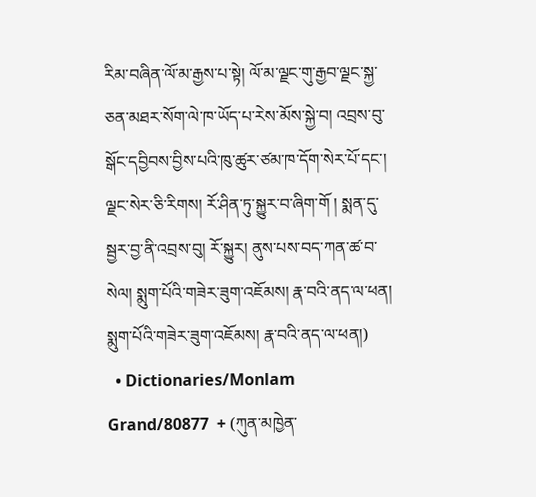རིམ་བཞིན་ལོ་མ་རྒྱས་པ་སྟེ། ལོ་མ་ལྗང་གུ་རྒྱབ་ལྗང་སྐྱ་ཅན་མཐར་སོག་ལེ་ཁ་ཡོད་པ་རེས་མོས་སྐྱེ་བ། འབྲས་བུ་སྒོང་དབྱིབས་བྱིས་པའི་ཁུ་ཚུར་ཙམ་ཁ་དོག་སེར་པོ་དང་། ལྗང་སེར་ཅི་རིགས། རོ་ཤིན་ཏུ་སྐྱུར་བ་ཞིག་གོ ། སྨན་དུ་སྦྱར་བྱ་ནི་འབྲས་བུ། རོ་སྐྱུར། ནུས་པས་བད་ཀན་ཚ་བ་སེལ། སྨུག་པོའི་གཟེར་ཟུག་འཇོམས། རྣ་བའི་ནད་ལ་ཕན། སྨུག་པོའི་གཟེར་ཟུག་འཇོམས། རྣ་བའི་ནད་ལ་ཕན།)
  • Dictionaries/Monlam Grand/80877  + (ཀུན་མཁྱེན་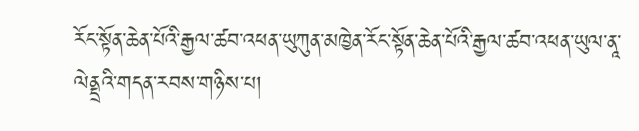རོང་སྟོན་ཆེན་པོའི་རྒྱལ་ཚབ་འཕན་ཡུཀུན་མཁྱེན་རོང་སྟོན་ཆེན་པོའི་རྒྱལ་ཚབ་འཕན་ཡུལ་ནཱ་ལེནྡྲའི་གདན་རབས་གཉིས་པ།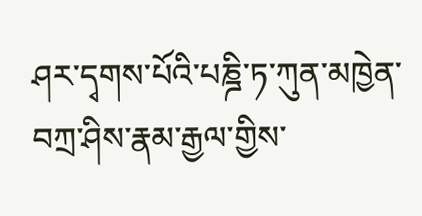ཤར་དྭགས་པོའི་པཎྜི་ཏ་ཀུན་མཁྱེན་བཀྲ་ཤིས་རྣམ་རྒྱལ་གྱིས་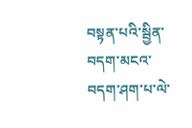བསྟན་པའི་སྦྱིན་བདག་མངའ་བདག་ཤག་པ་ལེ་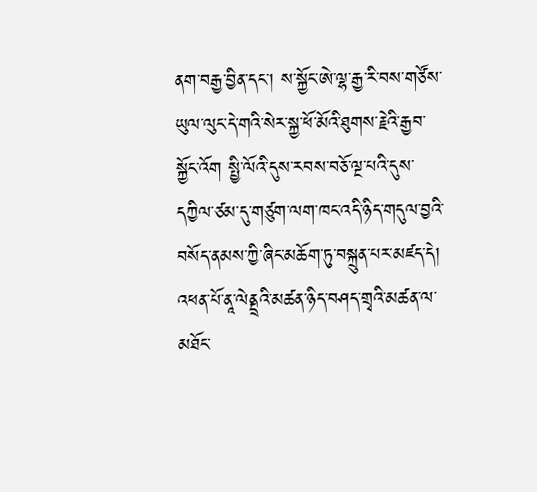ནག་བརྒྱ་བྱིན་དང་། ས་སྐྱོང་ཨེ་ལྷ་རྒྱ་རི་བས་གཙོས་ཡུལ་ལུང་དེ་གའི་སེར་སྐྱ་ཕོ་མོའི་ཐུགས་རྗེའི་རྒྱབ་སྐྱོང་འོག སྤྱི་ལོའི་དུས་རབས་བཅོ་ལྔ་པའི་དུས་དཀྱིལ་ཙམ་དུ་གཙུག་ལག་ཁང་འདི་ཉིད་གདུལ་བྱའི་བསོད་ནམས་ཀྱི་ཞིང་མཆོག་ཏུ་བསྐྲུན་པར་མཛད་དེ། འཕན་པོ་ནཱ་ལེནྡྲའི་མཚན་ཉིད་བཤད་གྲྭའི་མཚན་ལ་མཐོང་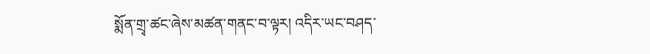སྨོན་གྲྭ་ཚང་ཞེས་མཚན་གནང་བ་ལྟར། འདིར་ཡང་བཤད་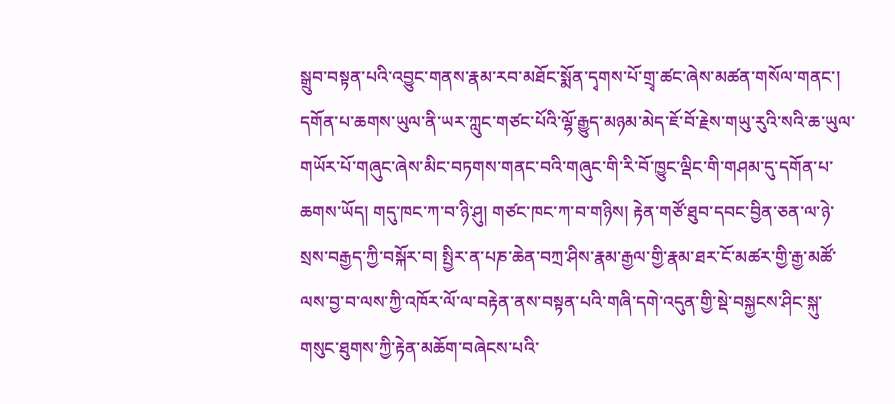སྒྲུབ་བསྟན་པའི་འབྱུང་གནས་རྣམ་རབ་མཐོང་སྨོན་དྭགས་པོ་གྲྭ་ཚང་ཞེས་མཚན་གསོལ་གནང་། དགོན་པ་ཆགས་ཡུལ་ནི་ཡར་ཀླུང་གཙང་པོའི་ལྷོ་རྒྱུད་མཉམ་མེད་ཇོ་བོ་རྗེས་གཡུ་རུའི་སའི་ཆ་ཡུལ་གཡོར་པོ་གཞུང་ཞེས་མིང་བཏགས་གནང་བའི་གཞུང་གི་རི་བོ་ཁྱུང་ལྡིང་གི་གཤམ་དུ་དགོན་པ་ཆགས་ཡོད། གདུ་ཁང་ཀ་བ་ཉི་ཤུ། གཙང་ཁང་ཀ་བ་གཉིས། རྟེན་གཙོ་ཐུབ་དབང་བྱིན་ཅན་ལ་ཉེ་སྲས་བརྒྱད་ཀྱི་བསྐོར་བ། སྤྱིར་ན་པཎ་ཆེན་བཀྲ་ཤིས་རྣམ་རྒྱལ་གྱི་རྣམ་ཐར་ངོ་མཚར་གྱི་རྒྱ་མཚོ་ལས་བྱ་བ་ལས་ཀྱི་འཁོར་ལོ་ལ་བརྟེན་ནས་བསྟན་པའི་གཞི་དགེ་འདུན་གྱི་སྡེ་བསྐྱངས་ཤིང་སྐུ་གསུང་ཐུགས་ཀྱི་རྟེན་མཆོག་བཞེངས་པའི་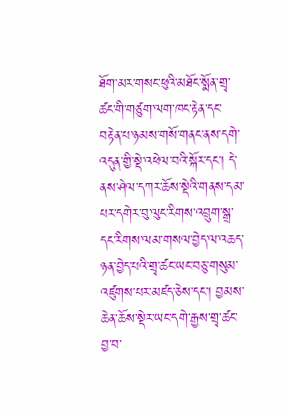ཐོག་མར་གསང་ཕུའི་མཐོང་སྨོན་གྲྭ་ཚང་གི་གཙུག་ལག་ཁང་རྟེན་དང་བརྟེན་པ་ཉམས་གསོ་གནང་ནས་དགེ་འདུན་གྱི་སྡེ་འཕེལ་བའི་སྐོར་དང་། དེ་ནས་ཤེལ་དཀར་ཆོས་སྡེའི་གནས་དམ་པར་དགེར་བུ་ལུང་རིགས་འབྲུག་སྒྲ་དང་རིགས་ལམ་གསལ་བྱེད་ལ་འཆད་ཉན་བྱེད་པའི་གྲྭ་ཚང་ཡང་བཅུ་གསུམ་འཛུགས་པར་མཛད་ཅེས་དང་། བྱམས་ཆེན་ཆོས་སྡེར་ཡང་དགེ་རྒྱས་གྲྭ་ཚང་བྱ་བ་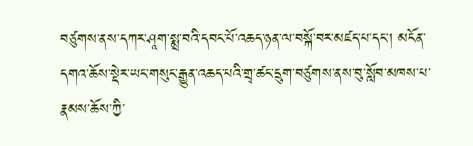བཙུགས་ནས་དཀར་ཤཱག་སྨྲ་བའི་དབང་པོ་འཆད་ཉན་ལ་བསྐོ་བར་མཛད་པ་དང་། མངོན་དགའ་ཆོས་སྡེར་ཡང་གསུང་རྒྱུན་འཆད་པའི་གྲྭ་ཚང་དྲུག་བཙུགས་ནས་བུ་སློབ་མཁས་པ་རྣམས་ཆོས་ཀྱི་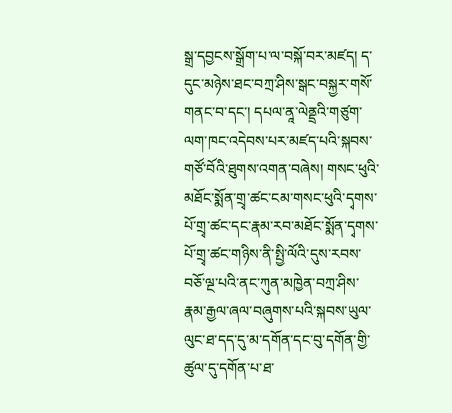སྒྲ་དབྱངས་སྒྲོག་པ་ལ་བསྐོ་བར་མཛད། ད་དུང་མཉེས་ཐང་བཀྲ་ཤིས་སྒང་བསྐྱར་གསོ་གནང་བ་དང་། དཔལ་ནཱ་ལེནྡྲའི་གཙུག་ལག་ཁང་འདེབས་པར་མཛད་པའི་སྐབས་གཙོ་བོའི་ཐུགས་འགན་བཞེས། གསང་ཕུའི་མཐོང་སྨོན་གྲྭ་ཚང་ངམ་གསང་ཕུའི་དྭགས་པོ་གྲྭ་ཚང་དང་རྣམ་རབ་མཐོང་སྨོན་དྭགས་པོ་གྲྭ་ཚང་གཉིས་ནི་སྤྱི་ལོའི་དུས་རབས་བཅོ་ལྔ་པའི་ནང་ཀུན་མཁྱེན་བཀྲ་ཤིས་རྣམ་རྒྱལ་ཞལ་བཞུགས་པའི་སྐབས་ཡུལ་ལུང་ཐ་དད་དུ་མ་དགོན་དང་བུ་དགོན་གྱི་ཚུལ་དུ་དགོན་པ་ཐ་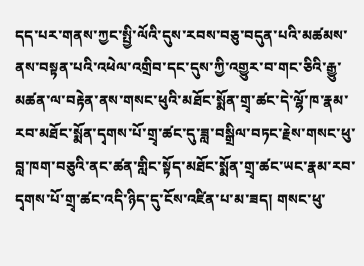དད་པར་གནས་ཀྱང་སྤྱི་ལོའི་དུས་རབས་བཅུ་བདུན་པའི་མཚམས་ནས་བསྟན་པའི་འཕེལ་འགྲིབ་དང་དུས་ཀྱི་འགྱུར་བ་གང་ཅིའི་རྒྱུ་མཚན་ལ་བརྟེན་ནས་གསང་ཕུའི་མཐོང་སྨོན་གྲྭ་ཚང་དེ་ལྷོ་ཁ་རྣམ་རབ་མཐོང་སྨོན་དྭགས་པོ་གྲྭ་ཚང་དུ་ཟླ་བསྒྲིལ་བཏང་རྗེས་གསང་ཕུ་བླ་ཁག་བཅུའི་ནང་ཚན་གླིང་སྟོད་མཐོང་སྨོན་གྲྭ་ཚང་ཡང་རྣམ་རབ་དྭགས་པོ་གྲྭ་ཚང་འདི་ཉིད་དུ་ངོས་འཛིན་པ་མ་ཟད། གསང་ཕུ་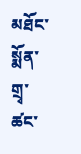མཐོང་སྨོན་གྲྭ་ཚང་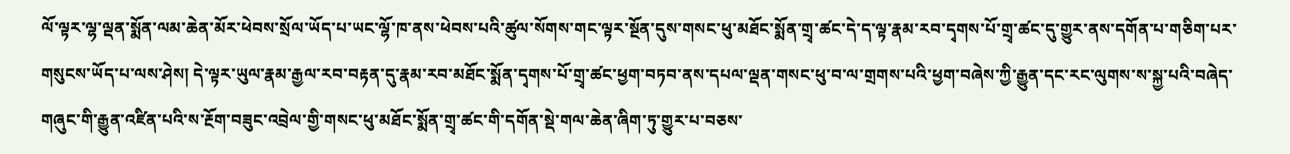ལོ་ལྟར་ལྷ་ལྡན་སྨོན་ལམ་ཆེན་མོར་ཕེབས་སྲོལ་ཡོད་པ་ཡང་ལྷོ་ཁ་ནས་ཕེབས་པའི་ཚུལ་སོགས་གང་ལྟར་སྔོན་དུས་གསང་ཕུ་མཐོང་སྨོན་གྲྭ་ཚང་དེ་ད་ལྟ་རྣམ་རབ་དྭགས་པོ་གྲྭ་ཚང་དུ་གྱུར་ནས་དགོན་པ་གཅིག་པར་གསུངས་ཡོད་པ་ལས་ཤེས། དེ་ལྟར་ཡུལ་རྣམ་རྒྱལ་རབ་བརྟན་དུ་རྣམ་རབ་མཐོང་སྨོན་དྭགས་པོ་གྲྭ་ཚང་ཕྱག་བཏབ་ནས་དཔལ་ལྡན་གསང་ཕུ་བ་ལ་གྲགས་པའི་ཕྱག་བཞེས་ཀྱི་རྒྱུན་དང་རང་ལུགས་ས་སྐྱ་པའི་བཞེད་གཞུང་གི་རྒྱུན་འཛིན་པའི་ས་རྔོག་བཟུང་འབྲེལ་གྱི་གསང་ཕུ་མཐོང་སྨོན་གྲྭ་ཚང་གི་དགོན་སྡེ་གལ་ཆེན་ཞིག་ཏུ་གྱུར་པ་བཅས་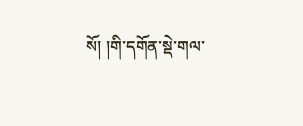སོ། །གི་དགོན་སྡེ་གལ་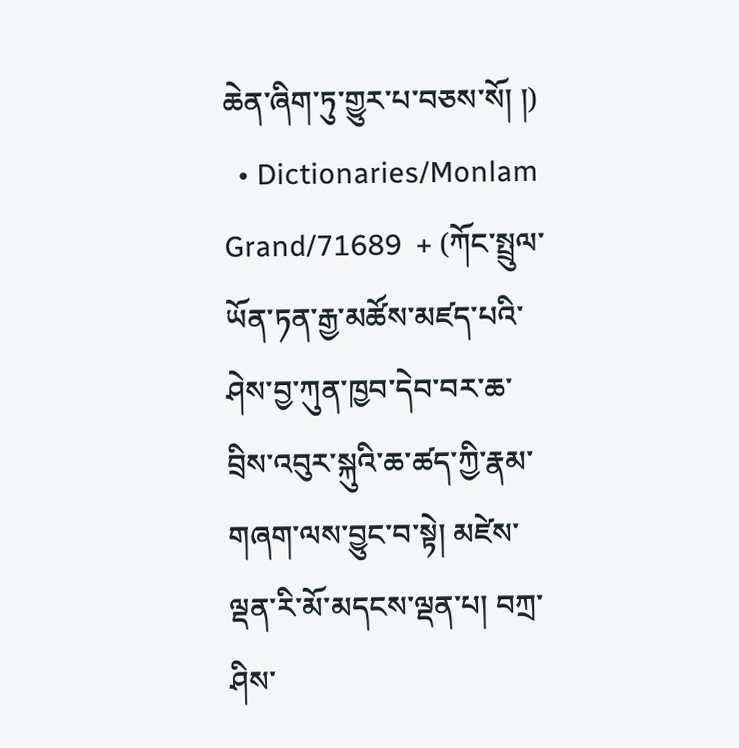ཆེན་ཞིག་ཏུ་གྱུར་པ་བཅས་སོ། །)
  • Dictionaries/Monlam Grand/71689  + (ཀོང་སྤྲུལ་ཡོན་ཏན་རྒྱ་མཚོས་མཛད་པའི་ཤེས་བྱ་ཀུན་ཁྱབ་དེབ་བར་ཆ་བྲིས་འབུར་སྐུའི་ཆ་ཚད་ཀྱི་རྣམ་གཞག་ལས་བྱུང་བ་སྟེ། མཛེས་ལྡན་རི་མོ་མདངས་ལྡན་པ། བཀྲ་ཤིས་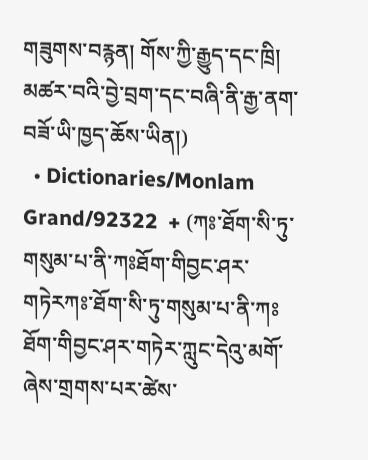གཟུགས་བརྙན། གོས་ཀྱི་རྒྱུད་དང་ཁྲི། མཚར་བའི་བྱེ་བྲག་དང་བཞི་ནི་རྒྱ་ནག་བཟོ་ཡི་ཁྱད་ཆོས་ཡིན།)
  • Dictionaries/Monlam Grand/92322  + (ཀཿ་ཐོག་སི་ཏུ་གསུམ་པ་ནི་ཀཿཐོག་གིབྱང་ཤར་གཏེརཀཿ་ཐོག་སི་ཏུ་གསུམ་པ་ནི་ཀཿཐོག་གིབྱང་ཤར་གཏེར་ཀླུང་དེའུ་མགོ་ཞེས་གྲགས་པར་ཚེས་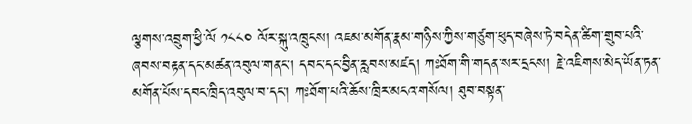ལྕགས་འབྲུག་ཕྱི་ལོ ༡༨༨༠ ལོར་སྐུ་འཁྲུངས། འཇམ་མགོན་རྣམ་གཉིས་ཀྱིས་གཙུག་ཕུད་བཞེས་ཏེ་བདེན་ཚིག་གྲུབ་པའི་ཞབས་བརྟན་དང་མཚན་འབུལ་གནང་། དབང་དང་བྱིན་རླབས་མཛད། ཀཿཐོག་གི་གདན་སར་དྲངས། རྗེ་འཇིགས་མེད་ཡོན་ཏན་མགོན་པོས་དབང་ཁྲིད་འབུལ་བ་དང་། ཀཿཐོག་པའི་ཆོས་ཁྲིར་མངའ་གསོལ། ཐུབ་བསྟན་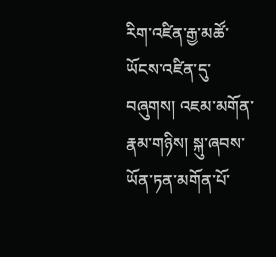རིག་འཛིན་རྒྱ་མཚོ་ཡོངས་འཛིན་དུ་བཞུགས། འཇམ་མགོན་རྣམ་གཉིས། སྐུ་ཞབས་ཡོན་ཏན་མགོན་པོ་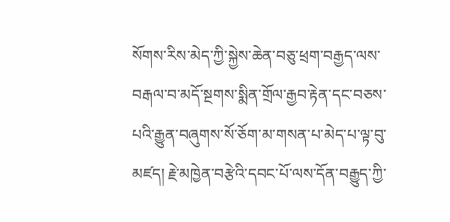སོགས་རིས་མེད་ཀྱི་སྐྱེས་ཆེན་བཅུ་ཕྲག་བརྒྱད་ལས་བརྒལ་བ་མདོ་སྔགས་སྨིན་གྲོལ་རྒྱབ་རྟེན་དང་བཅས་པའི་རྒྱུན་བཞུགས་སོ་ཅོག་མ་གསན་པ་མེད་པ་ལྟ་བུ་མཛད། རྗེ་མཁྱེན་བརྩེའི་དབང་པོ་ལས་དོན་བརྒྱུད་ཀྱི་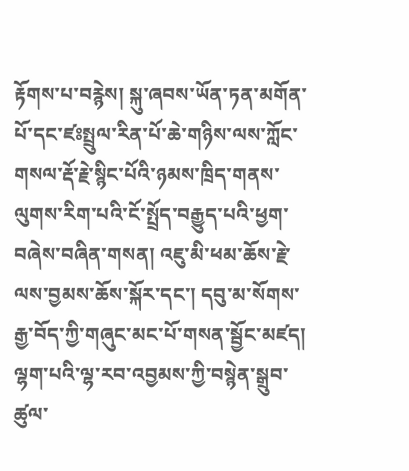རྟོགས་པ་བརྙེས། སྐུ་ཞབས་ཡོན་ཏན་མགོན་པོ་དང་ཛཿསྤྲུལ་རིན་པོ་ཆེ་གཉིས་ལས་ཀློང་གསལ་རྡོ་རྗེ་སྙིང་པོའི་ཉམས་ཁྲིད་གནས་ལུགས་རིག་པའི་ངོ་སྤྲོད་བརྒྱུད་པའི་ཕྱག་བཞེས་བཞིན་གསན། འཇུ་མི་ཕམ་ཆོས་རྗེ་ལས་བྱམས་ཆོས་སྐོར་དང་། དབུ་མ་སོགས་རྒྱ་བོད་ཀྱི་གཞུང་མང་པོ་གསན་སྦྱོང་མཛད། ལྷག་པའི་ལྷ་རབ་འབྱམས་ཀྱི་བསྙེན་སྒྲུབ་ཚུལ་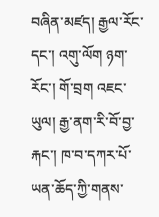བཞིན་མཛད། རྒྱལ་རོང་དང་། འགུ་ལོག ཉག་རོང་། གོ་བྲག འཇང་ཡུལ། རྒྱ་ནག་རི་བོ་བྱ་རྐང་། ཁ་བ་དཀར་པོ་ཡན་ཆོད་ཀྱི་གནས་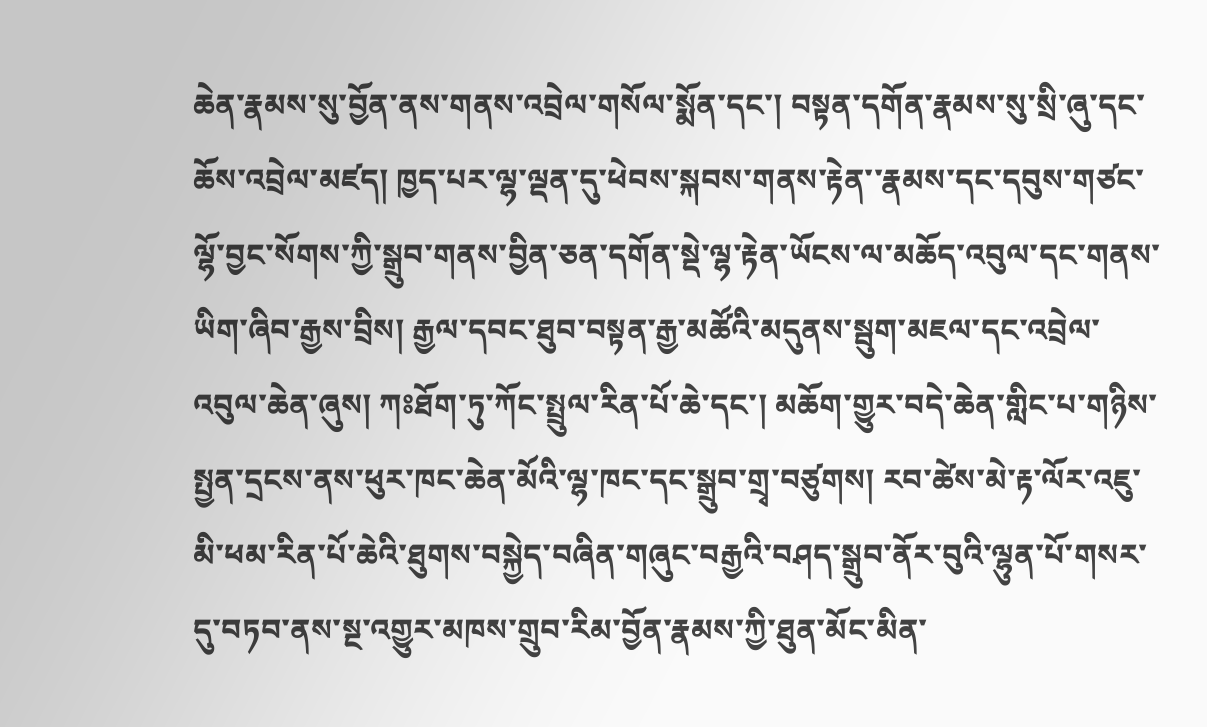ཆེན་རྣམས་སུ་བྱོན་ནས་གནས་འབྲེལ་གསོལ་སྨོན་དང་། བསྟན་དགོན་རྣམས་སུ་སྲི་ཞུ་དང་ཆོས་འབྲེལ་མཛད། ཁྱད་པར་ལྷ་ལྡན་དུ་ཕེབས་སྐབས་གནས་རྟེན་་རྣམས་དང་དབུས་གཙང་ལྷོ་བྱང་སོགས་ཀྱི་སྒྲུབ་གནས་བྱིན་ཅན་དགོན་སྡེ་ལྷ་རྟེན་ཡོངས་ལ་མཆོད་འབུལ་དང་གནས་ཡིག་ཞིབ་རྒྱས་བྲིས། རྒྱལ་དབང་ཐུབ་བསྟན་རྒྱ་མཚོའི་མདུནས་སྦུག་མཇལ་དང་འབྲེལ་འབུལ་ཆེན་ཞུས། ཀཿཐོག་ཏུ་ཀོང་སྤྲུལ་རིན་པོ་ཆེ་དང་། མཆོག་གྱུར་བདེ་ཆེན་གླིང་པ་གཉིས་སྤྱན་དྲངས་ནས་ཕུར་ཁང་ཆེན་མོའི་ལྷ་ཁང་དང་སྒྲུབ་གྲྭ་བཙུགས། རབ་ཚེས་མེ་རྟ་ལོར་འཇུ་མི་ཕམ་རིན་པོ་ཆེའི་ཐུགས་བསྐྱེད་བཞིན་གཞུང་བརྒྱའི་བཤད་སྒྲུབ་ནོར་བུའི་ལྷུན་པོ་གསར་དུ་བཏབ་ནས་སྔ་འགྱུར་མཁས་གྲུབ་རིམ་བྱོན་རྣམས་ཀྱི་ཐུན་མོང་མིན་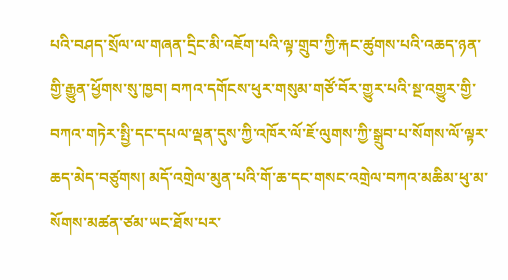པའི་བཤད་སྲོལ་ལ་གཞན་དྲིང་མི་འཇོག་པའི་ལྟ་གྲུབ་ཀྱི་རྐང་ཚུགས་པའི་འཆད་ཉན་གྱི་རྒྱུན་ཕྱོགས་སུ་ཁྱབ། བཀའ་དགོངས་ཕུར་གསུམ་གཙོ་བོར་གྱུར་པའི་སྔ་འགྱུར་གྱི་བཀའ་གཏེར་སྤྱི་དང་དཔལ་ལྡན་དུས་ཀྱི་འཁོར་ལོ་ཇོ་ལུགས་ཀྱི་སྒྲུབ་པ་སོགས་ལོ་ལྟར་ཆད་མེད་བཙུགས། མདོ་འགྲེལ་མུན་པའི་གོ་ཆ་དང་གསང་འགྲེལ་བཀའ་མཆིམ་ཕུ་མ་སོགས་མཚན་ཙམ་ཡང་ཐོས་པར་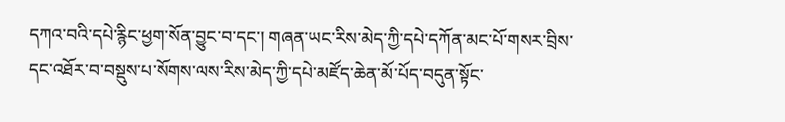དཀའ་བའི་དཔེ་རྙིང་ཕྱག་སོན་བྱུང་བ་དང་། གཞན་ཡང་རིས་མེད་ཀྱི་དཔེ་དཀོན་མང་པོ་གསར་བྲིས་དང་འཐོར་བ་བསྡུས་པ་སོགས་ལས་རིས་མེད་ཀྱི་དཔེ་མཛོད་ཆེན་མོ་པོད་བདུན་སྟོང་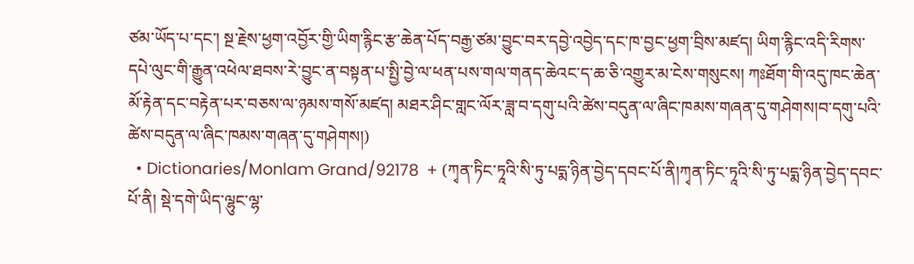ཙམ་ཡོད་པ་དང་། སྔ་རྗེས་ཕྱག་འབྱོར་གྱི་ཡིག་རྙིང་རྩ་ཆེན་པོད་བརྒྱ་ཙམ་བྱུང་བར་དབྱེ་འབྱེད་དང་ཁ་བྱང་ཕྱག་བྲིས་མཛད། ཡིག་རྙིང་འདི་རིགས་དཔེ་ལུང་གི་རྒྱུན་འཕེལ་ཐབས་རེ་བྱུང་ན་བསྟན་པ་སྤྱི་བྱེ་ལ་ཕན་པས་གལ་གནད་ཆེའང་ད་ཆ་ཅི་འགྱུར་མ་ངེས་གསུངས། ཀཿཐོག་གི་འདུ་ཁང་ཆེན་མོ་རྟེན་དང་བརྟེན་པར་བཅས་ལ་ཉམས་གསོ་མཛད། མཐར་ཤིང་གླང་ལོར་ཟླ་བ་དགུ་པའི་ཚེས་བདུན་ལ་ཞིང་ཁམས་གཞན་དུ་གཤེགས།བ་དགུ་པའི་ཚེས་བདུན་ལ་ཞིང་ཁམས་གཞན་དུ་གཤེགས།)
  • Dictionaries/Monlam Grand/92178  + (ཀྭན་ཏིང་ཏཱའི་སི་ཏུ་པདྨ་ཉིན་བྱེད་དབང་པོ་ནི།ཀྭན་ཏིང་ཏཱའི་སི་ཏུ་པདྨ་ཉིན་བྱེད་དབང་པོ་ནི། སྡེ་དགེ་ཡིད་ལྷུང་ལྷ་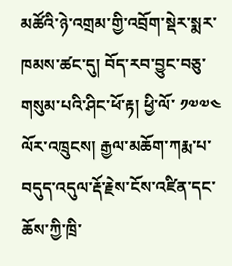མཚོའི་ཉེ་འགྲམ་གྱི་འབྲོག་སྡེར་སྨར་ཁམས་ཚང་དུ། བོད་རབ་བྱུང་བཅུ་གསུམ་པའི་ཤིང་ཕོ་རྟ། ཕྱི་ལོ་ ༡༧༧༤ ལོར་འཁྲུངས། རྒྱལ་མཆོག་ཀརྨ་པ་བདུད་འདུལ་རྡོ་རྗེས་ངོས་འཛིན་དང་ཆོས་ཀྱི་ཁྲི་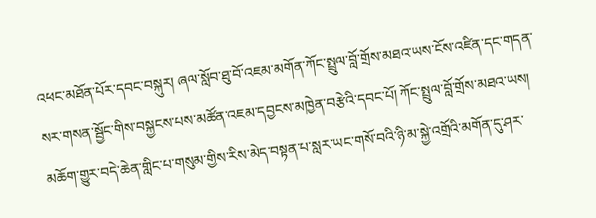འཕང་མཐོན་པོར་དབང་བསྐུར། ཞལ་སློབ་ཐུ་བོ་འཇམ་མགོན་ཀོང་སྤྲུལ་བློ་གྲོས་མཐའ་ཡས་ངོས་འཛིན་དང་གདན་སར་གསན་སྦྱོང་གིས་བསྐྱངས་པས་མཚོན་འཇམ་དབྱངས་མཁྱེན་བརྩེའི་དབང་པོ། ཀོང་སྤྲུལ་བློ་གྲོས་མཐའ་ཡས། མཆོག་གྱུར་བདེ་ཆེན་གླིང་པ་གསུམ་གྱིས་རིས་མེད་བསྟན་པ་སླར་ཡང་གསོ་བའི་ཉི་མ་སྐྱེ་འགྲོའི་མགོན་དུ་ཤར་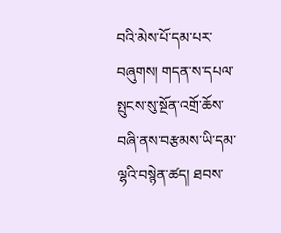བའི་མེས་པོ་དམ་པར་བཞུགས། གདན་ས་དཔལ་སྤུངས་སུ་སྔོན་འགྲོ་ཆོས་བཞི་ནས་བརྩམས་ཡི་དམ་ལྷའི་བསྙེན་ཚད། ཐབས་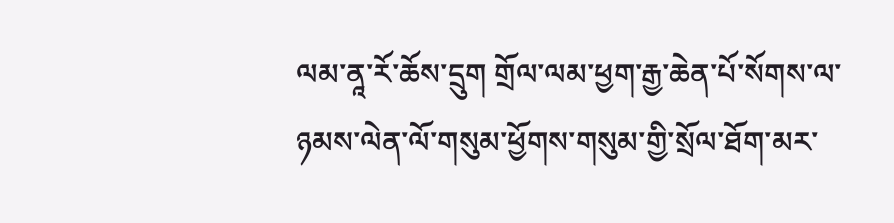ལམ་ནཱ་རོ་ཆོས་དྲུག གྲོལ་ལམ་ཕྱག་རྒྱ་ཆེན་པོ་སོགས་ལ་ཉམས་ལེན་ལོ་གསུམ་ཕྱོགས་གསུམ་གྱི་སྲོལ་ཐོག་མར་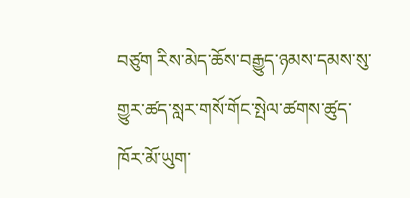བཙུག རིས་མེད་ཆོས་བརྒྱུད་ཉམས་དམས་སུ་གྱུར་ཚད་སླར་གསོ་གོང་སྤེལ་ཚགས་ཚུད་ཁོར་མོ་ཡུག་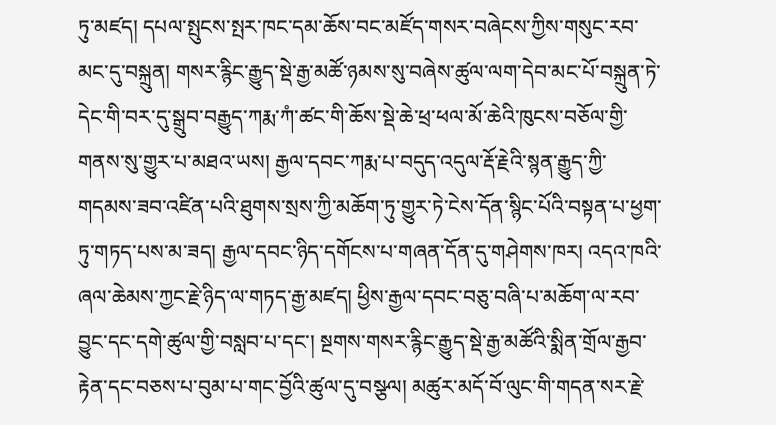ཏུ་མཛད། དཔལ་སྤུངས་སྤར་ཁང་དམ་ཆོས་བང་མཛོད་གསར་བཞེངས་ཀྱིས་གསུང་རབ་མང་དུ་བསྐྲུན། གསར་རྙིང་རྒྱུད་སྡེ་རྒྱ་མཚོ་ཉམས་སུ་བཞེས་ཚུལ་ལག་དེབ་མང་པོ་བསྐྲུན་ཏེ་དེང་གི་བར་དུ་སྒྲུབ་བརྒྱུད་ཀརྨ་ཀཾ་ཚང་གི་ཆོས་སྡེ་ཆེ་ཕྲ་ཕལ་མོ་ཆེའི་ཁུངས་བཅོལ་གྱི་གནས་སུ་གྱུར་པ་མཐའ་ཡས། རྒྱལ་དབང་ཀརྨ་པ་བདུད་འདུལ་རྡོ་རྗེའི་སྙན་རྒྱུད་ཀྱི་གདམས་ཟབ་འཛིན་པའི་ཐུགས་སྲས་ཀྱི་མཆོག་ཏུ་གྱུར་ཏེ་ངེས་དོན་སྙིང་པོའི་བསྟན་པ་ཕྱག་ཏུ་གཏད་པས་མ་ཟད། རྒྱལ་དབང་ཉིད་དགོངས་པ་གཞན་དོན་དུ་གཤེགས་ཁར། འདའ་ཁའི་ཞལ་ཆེམས་ཀྱང་རྗེ་ཉིད་ལ་གཏད་རྒྱ་མཛད། ཕྱིས་རྒྱལ་དབང་བཅུ་བཞི་པ་མཆོག་ལ་རབ་བྱུང་དང་དགེ་ཚུལ་གྱི་བསླབ་པ་དང་། སྔགས་གསར་རྙིང་རྒྱུད་སྡེ་རྒྱ་མཚོའི་སྨིན་གྲོལ་རྒྱབ་རྟེན་དང་བཅས་པ་བུམ་པ་གང་བྱོའི་ཚུལ་དུ་བསྩལ། མཚུར་མདོ་བོ་ལུང་གི་གདན་སར་རྗེ་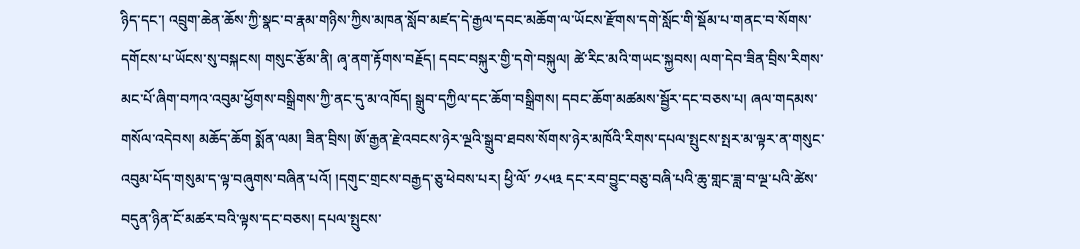ཉིད་དང་། འབྲུག་ཆེན་ཆོས་ཀྱི་སྣང་བ་རྣམ་གཉིས་ཀྱིས་མཁན་སློབ་མཛད་དེ་རྒྱལ་དབང་མཆོག་ལ་ཡོངས་རྫོགས་དགེ་སློང་གི་སྡོམ་པ་གནང་བ་སོགས་དགོངས་པ་ཡོངས་སུ་བསྐངས། གསུང་རྩོམ་ནི། ཞྭ་ནག་རྟོགས་བརྗོད། དབང་བསྐུར་གྱི་དགེ་བསྐུལ། ཚེ་རིང་མའི་གཡང་སྐྱབས། ལག་དེབ་ཟིན་བྲིས་རིགས་མང་པོ་ཞིག་བཀའ་འབུམ་ཕྱོགས་བསྒྲིགས་ཀྱི་ནང་དུ་མ་འཁོད། སྒྲུབ་དཀྱིལ་དང་ཆོག་བསྒྲིགས། དབང་ཆོག་མཚམས་སྦྱོར་དང་བཅས་པ། ཞལ་གདམས་གསོལ་འདེབས། མཆོད་ཆོག སྨོན་ལམ། ཟིན་བྲིས། ཨོ་རྒྱན་རྗེ་འབངས་ཉེར་ལྔའི་སྒྲུབ་ཐབས་སོགས་ཉེར་མཁོའི་རིགས་དཔལ་སྤུངས་སྤར་མ་ལྟར་ན་གསུང་འབུམ་པོད་གསུམ་ད་ལྟ་བཞུགས་བཞིན་པའོ། །དགུང་གྲངས་བརྒྱད་ཅུ་ཕེབས་པར། ཕྱི་ལོ་ ༡༨༥༣ དང་རབ་བྱུང་བཅུ་བཞི་པའི་ཆུ་གླང་ཟླ་བ་ལྔ་པའི་ཚེས་བདུན་ཉིན་ངོ་མཚར་བའི་ལྟས་དང་བཅས། དཔལ་སྤུངས་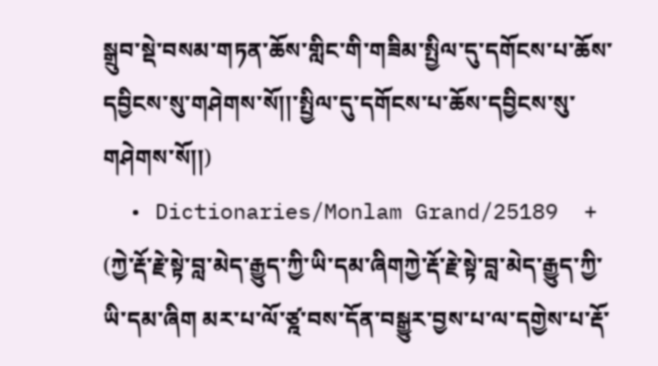སྒྲུབ་སྡེ་བསམ་གཏན་ཆོས་གླིང་གི་གཟིམ་སྤྱིལ་དུ་དགོངས་པ་ཆོས་དབྱིངས་སུ་གཤེགས་སོ།།་སྤྱིལ་དུ་དགོངས་པ་ཆོས་དབྱིངས་སུ་གཤེགས་སོ།།)
  • Dictionaries/Monlam Grand/25189  + (ཀྱེ་རྡོ་རྗེ་སྟེ་བླ་མེད་རྒྱུད་ཀྱི་ཡི་དམ་ཞིགཀྱེ་རྡོ་རྗེ་སྟེ་བླ་མེད་རྒྱུད་ཀྱི་ཡི་དམ་ཞིག མར་པ་ལོ་ཙྰ་བས་དོན་བསྒྱུར་བྱས་པ་ལ་དགྱེས་པ་རྡོ་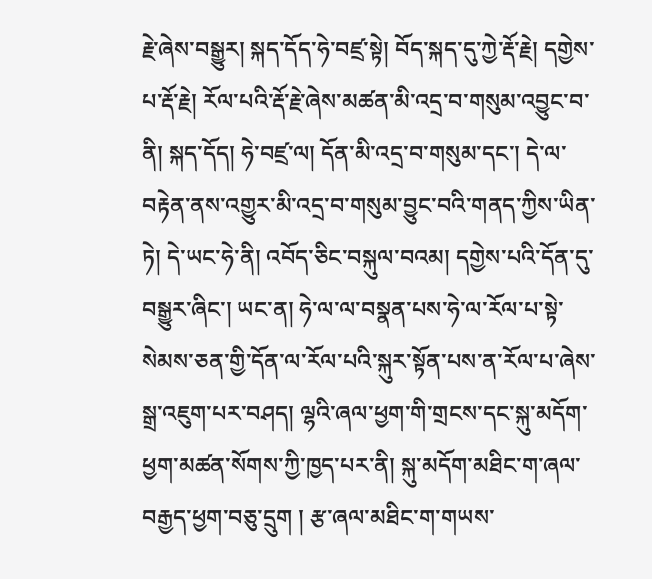རྗེ་ཞེས་བསྒྱུར། སྐད་དོད་ཧེ་བཛྲ་སྟེ། བོད་སྐད་དུ་ཀྱེ་རྡོ་རྗེ། དགྱེས་པ་རྡོ་རྗེ། རོལ་པའི་རྡོ་རྗེ་ཞེས་མཚན་མི་འདྲ་བ་གསུམ་འབྱུང་བ་ནི། སྐད་དོད། ཧེ་བཛྲ་ལ། དོན་མི་འདྲ་བ་གསུམ་དང་། དེ་ལ་བརྟེན་ནས་འགྱུར་མི་འདྲ་བ་གསུམ་བྱུང་བའི་གནད་ཀྱིས་ཡིན་ཏེ། དེ་ཡང་ཧེ་ནི། འབོད་ཅིང་བསྐུལ་བའམ། དགྱེས་པའི་དོན་དུ་བསྒྱུར་ཞིང་། ཡང་ན། ཧེ་ལ་ལ་བསྣན་པས་ཧེ་ལ་རོལ་པ་སྟེ་སེམས་ཅན་གྱི་དོན་ལ་རོལ་པའི་སྐུར་སྟོན་པས་ན་རོལ་པ་ཞེས་སྒྲ་འཇུག་པར་བཤད། ལྷའི་ཞལ་ཕྱག་གི་གྲངས་དང་སྐུ་མདོག་ཕྱག་མཚན་སོགས་ཀྱི་ཁྱད་པར་ནི། སྐུ་མདོག་མཐིང་ག་ཞལ་བརྒྱད་ཕྱག་བཅུ་དྲུག ། རྩ་ཞལ་མཐིང་ག་གཡས་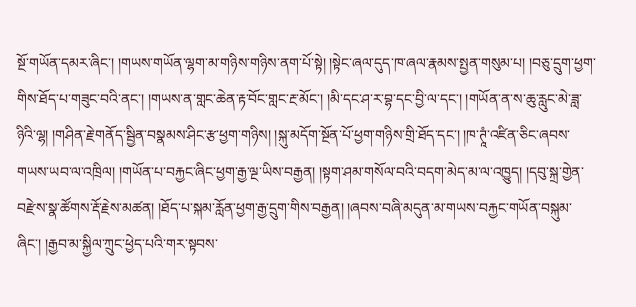སྔོ་གཡོན་དམར་ཞིང་། །གཡས་གཡོན་ལྷག་མ་གཉིས་གཉིས་ནག་པོ་སྟེ། །སྟེང་ཞལ་དུད་ཁ་ཞལ་རྣམས་སྤྱན་གསུམ་པ། །བཅུ་དྲུག་ཕྱག་གིས་ཐོད་པ་གཟུང་བའི་ནང་། །གཡས་ན་གླང་ཆེན་རྟ་བོང་གླང་རྔ་མོང་། །མི་དང་ཤ་ར་བྷ་དང་བྱི་ལ་དང་། །གཡོན་ན་ས་ཆུ་རླུང་མེ་ཟླ་ཉིའི་ལྷ། །གཤིན་རྗེ་གནོད་སྦྱིན་བསྣམས་ཤིང་རྩ་ཕྱག་གཉིས། །སྐུ་མདོག་སྔོན་པོ་ཕྱག་གཉིས་གྲི་ཐོད་དང་། །ཁ་ཊཱཾ་འཛིན་ཅིང་ཞབས་གཡས་ཡབ་ལ་འཁྲིལ། །གཡོན་པ་བརྐྱང་ཞིང་ཕྱག་རྒྱ་ལྔ་ཡིས་བརྒྱན། །སྟག་ཤམ་གསོལ་བའི་བདག་མེད་མ་ལ་འཁྱུད། །དབུ་སྐྲ་གྱེན་བརྫེས་སྣ་ཚོགས་རྡོ་རྗེས་མཚན། །ཐོད་པ་སྐམ་རློན་ཕྱག་རྒྱ་དྲུག་གིས་བརྒྱན། །ཞབས་བཞི་མདུན་མ་གཡས་བརྐྱང་གཡོན་བསྐུམ་ཞིང་། །རྒྱབ་མ་སྐྱིལ་ཀྲུང་ཕྱེད་པའི་གར་སྟབས་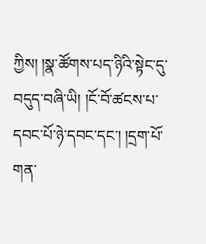ཀྱིས། །སྣ་ཚོགས་པད་ཉིའི་སྟེང་དུ་བདུད་བཞི་ཡི། །ངོ་བོ་ཚངས་པ་དབང་པོ་ཉེ་དབང་དང་། །དྲག་པོ་གན་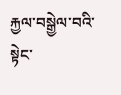རྐྱལ་བསྒྱེལ་བའི་སྟེང་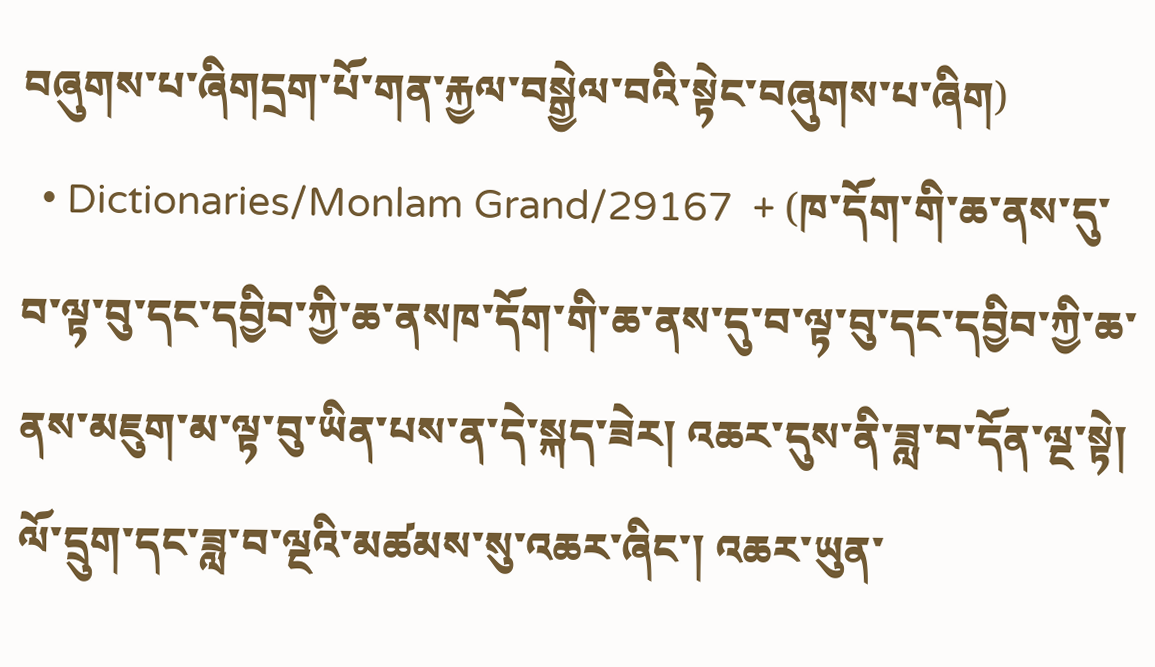བཞུགས་པ་ཞིགདྲག་པོ་གན་རྐྱལ་བསྒྱེལ་བའི་སྟེང་བཞུགས་པ་ཞིག)
  • Dictionaries/Monlam Grand/29167  + (ཁ་དོག་གི་ཆ་ནས་དུ་བ་ལྟ་བུ་དང་དབྱིབ་ཀྱི་ཆ་ནསཁ་དོག་གི་ཆ་ནས་དུ་བ་ལྟ་བུ་དང་དབྱིབ་ཀྱི་ཆ་ནས་མཇུག་མ་ལྟ་བུ་ཡིན་པས་ན་དེ་སྐད་ཟེར། འཆར་དུས་ནི་ཟླ་བ་དོན་ལྔ་སྟེ། ལོ་དྲུག་དང་ཟླ་བ་ལྔའི་མཚམས་སུ་འཆར་ཞིང་། འཆར་ཡུན་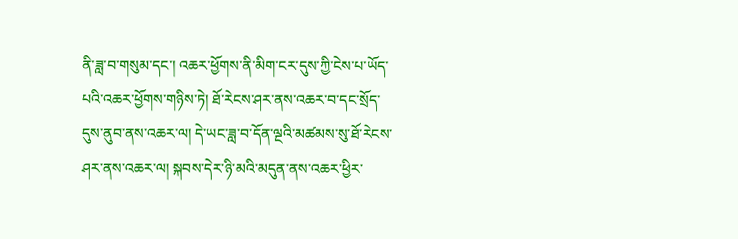ནི་ཟླ་བ་གསུམ་དང་། འཆར་ཕྱོགས་ནི་མིག་ངར་དུས་ཀྱི་ངེས་པ་ཡོད་པའི་འཆར་ཕྱོགས་གཉིས་ཏེ། ཐོ་རེངས་ཤར་ནས་འཆར་བ་དང་སྲོད་དུས་ནུབ་ནས་འཆར་ལ། དེ་ཡང་ཟླ་བ་དོན་ལྔའི་མཚམས་སུ་ཐོ་རེངས་ཤར་ནས་འཆར་ལ། སྐབས་དེར་ཉི་མའི་མདུན་ནས་འཆར་ཕྱིར་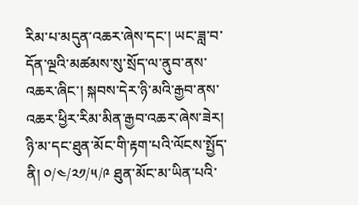རིམ་པ་མདུན་འཆར་ཞེས་དང་། ཡང་ཟླ་བ་དོན་ལྔའི་མཚམས་སུ་སྲོད་ལ་ནུབ་ནས་འཆར་ཞིང་། སྐབས་དེར་ཉི་མའི་རྒྱབ་ནས་འཆར་ཕྱིར་རིམ་མིན་རྒྱབ་འཆར་ཞེས་ཟེར། ཉི་མ་དང་ཐུན་མོང་གི་རྟག་པའི་ལོངས་སྤྱོད་ནི། ༠/༤/༢༡/༥/༩ ཐུན་མོང་མ་ཡིན་པའི་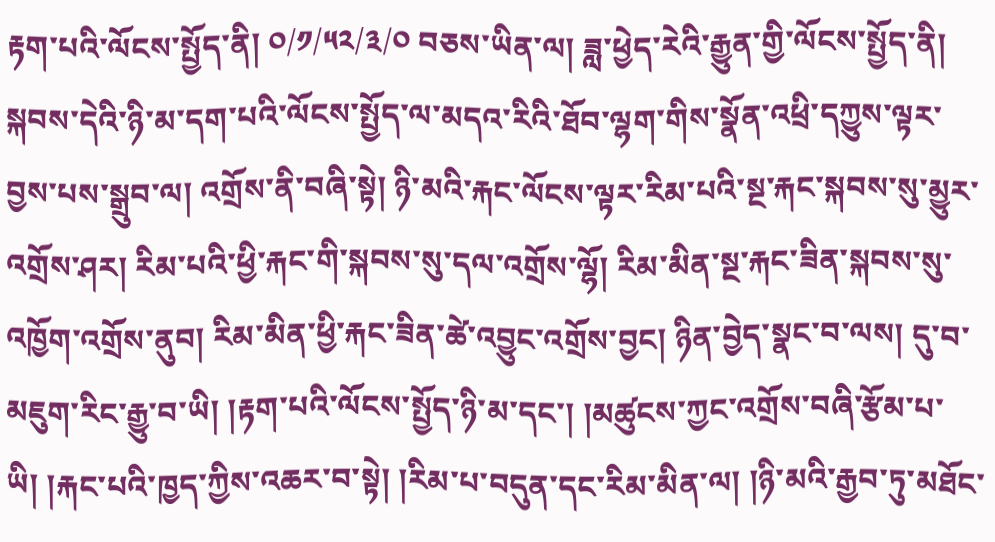རྟག་པའི་ལོངས་སྤྱོད་ནི། ༠/༡/༥༢/༣/༠ བཅས་ཡིན་ལ། ཟླ་ཕྱེད་རེའི་རྒྱུན་གྱི་ལོངས་སྤྱོད་ནི། སྐབས་དེའི་ཉི་མ་དག་པའི་ལོངས་སྤྱོད་ལ་མདའ་རིའི་ཐོབ་ལྷག་གིས་སྣོན་འཕྲི་དཀྱུས་ལྟར་བྱས་པས་སྒྲུབ་ལ། འགྲོས་ནི་བཞི་སྟེ། ཉི་མའི་རྐང་ལོངས་ལྟར་རིམ་པའི་སྔ་རྐང་སྐབས་སུ་མྱུར་འགྲོས་ཤར། རིམ་པའི་ཕྱི་རྐང་གི་སྐབས་སུ་དལ་འགྲོས་ལྷོ། རིམ་མིན་སྔ་རྐང་ཟིན་སྐབས་སུ་འཁྱོག་འགྲོས་ནུབ། རིམ་མིན་ཕྱི་རྐང་ཟིན་ཚེ་འབྱུང་འགྲོས་བྱང། ཉིན་བྱེད་སྣང་བ་ལས། དུ་བ་མཇུག་རིང་རྒྱུ་བ་ཡི། །རྟག་པའི་ལོངས་སྤྱོད་ཉི་མ་དང་། །མཚུངས་ཀྱང་འགྲོས་བཞི་རྩོམ་པ་ཡི། །རྐང་པའི་ཁྱད་ཀྱིས་འཆར་བ་སྟེ། །རིམ་པ་བདུན་དང་རིམ་མིན་ལ། །ཉི་མའི་རྒྱབ་ཏུ་མཐོང་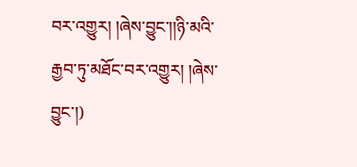བར་འགྱུར། །ཞེས་བྱུང་།།ཉི་མའི་རྒྱབ་ཏུ་མཐོང་བར་འགྱུར། །ཞེས་བྱུང་།)